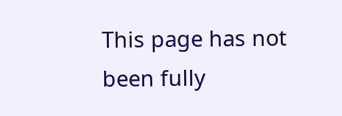This page has not been fully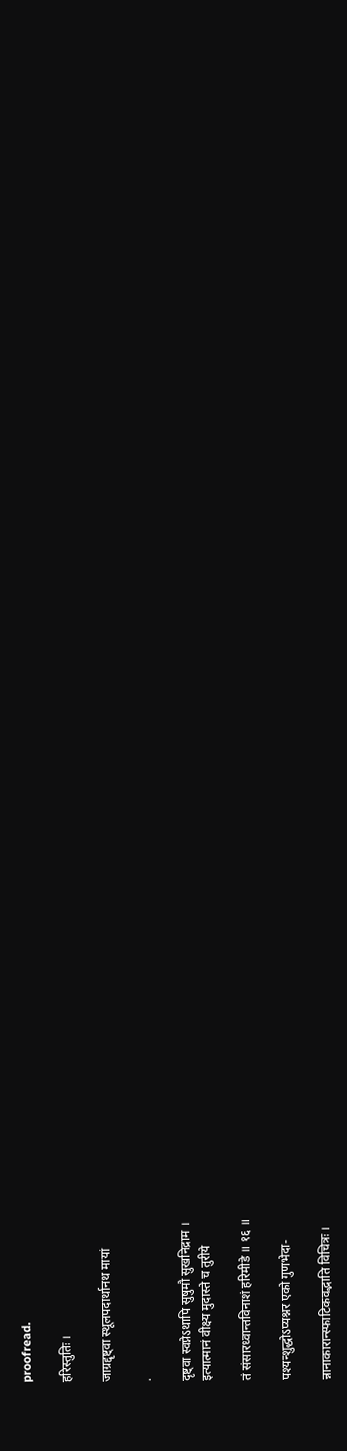proofread.

हरिस्तुतिः ।

जाग्रद्दृष्ट्वा स्थूलपदार्थानथ मायां

.

दृष्ट्वा स्वप्नेऽथापि सुषुमौ सुखनिद्राम ।
इत्यात्मानं वीक्ष्य मुदास्ते च तुरीये

तं संसारध्वान्तविनाशं हरिमीडे ॥ १६ ॥

पश्यन्शुद्धोऽप्यश्नर एको गुणभेदा-

न्नानाकारान्स्फाटिकवद्भाति विचित्रः ।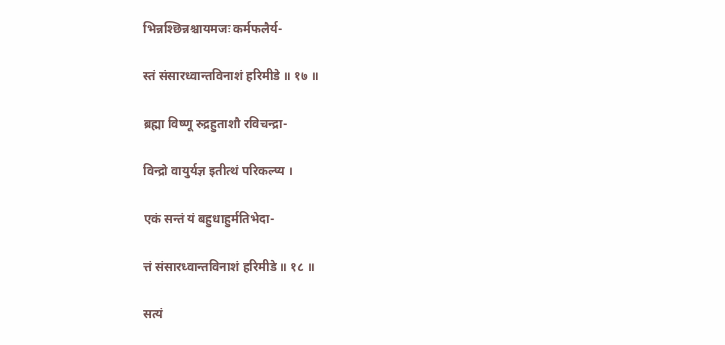भिन्नश्छिन्नश्चायमजः कर्मफलैर्य-

स्तं संसारध्वान्तविनाशं हरिमीडे ॥ १७ ॥

ब्रह्मा विष्णू रुद्रहुताशौ रविचन्द्रा-

विन्द्रो वायुर्यज्ञ इतीत्थं परिकल्प्य ।

एकं सन्तं यं बहुधाहुर्मतिभेदा-

त्तं संसारध्वान्तविनाशं हरिमीडे ॥ १८ ॥

सत्यं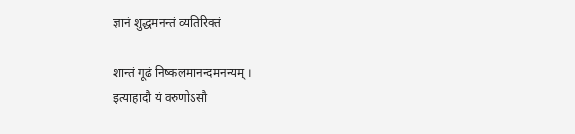ज्ञानं शुद्धमनन्तं व्यतिरिक्तं

शान्तं गूढं निष्कलमानन्दमनन्यम् ।
इत्याहादौ यं वरुणोऽसौ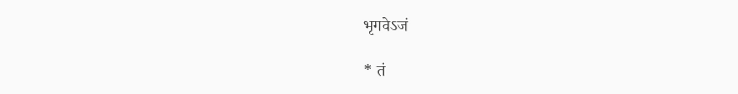भृगवेऽजं

* तं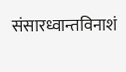संसारध्वान्तविनाशं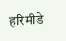हरिमीडे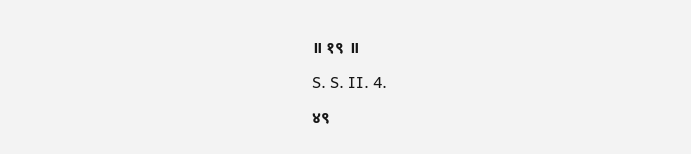॥ १९ ॥

S. S. II. 4.

४९